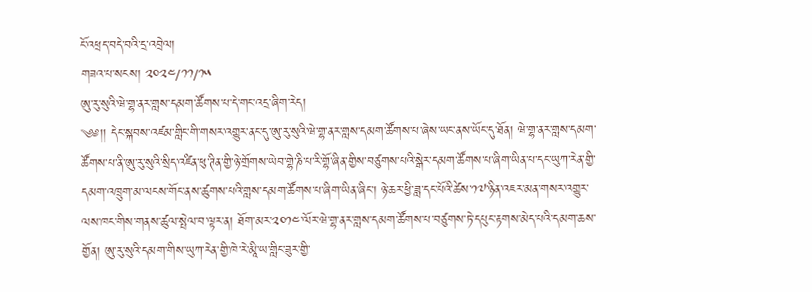ངོ་འཕྲད་བདེ་བའི་དྲ་འབྲེལ།
གཟའ་པ་སངས། ༢༠༢༤/༡༡/༡༥
ཨུ་རུ་སུའི་ཝེ་གྷ་ནར་གླས་དམག་ཚོགས་པ་དེ་གང་འདྲ་ཞིག་རེད།
༄༅།། དེང་སྐབས་འཛམ་གླིང་གི་གསར་འགྱུར་ནང་དུ་ཨུ་རུ་སུའི་ཝེ་གྷ་ནར་གླས་དམག་ཚོགས་པ་ཞེས་ཡང་ནས་ཡོང་དུ་ཐོན། ཝེ་གྷ་ནར་གླས་དམག་ཚོགས་པ་ནི་ཨུ་རུ་སུའི་སྲིད་འཛིན་ཕུ་ཊིན་གྱི་ཉེ་གྲོགས་ཡེབ་གྷེ་ཎི་པ་རི་གྷོ་ཞིན་གྱིས་བཙུགས་པའི་སྒེར་དམག་ཚོགས་པ་ཞིག་ཡིན་པ་དང་ཡུཀ་རེན་གྱི་དམག་འཁྲུག་མ་ལངས་གོང་ནས་ཚུགས་པའི་གླས་དམག་ཚོགས་པ་ཞིག་ཡིན་ཞིང་། ཉེ་ཆར་ཕྱི་ཟླ་དང་པོའི་ཚེས་༡༧་ཉིན་འཇར་མན་གསར་འགྱུར་ལས་ཁང་གིས་གནས་ཚུལ་སྤེལ་བ་ལྟར་ན། ཐོག་མར་༢༠༡༤་ལོར་ཝེ་གྷ་ནར་གླས་དམག་ཚོགས་པ་བཙུགས་ཏེ་དཔུང་རྟགས་མེད་པའི་དམག་ཆས་གྱོན། ཨུ་རུ་སུའི་དམག་གིས་ཡུཀ་རེན་གྱི་ཁེ་རེ་མཱི་ཡ་གླིང་ཟུར་གྱི་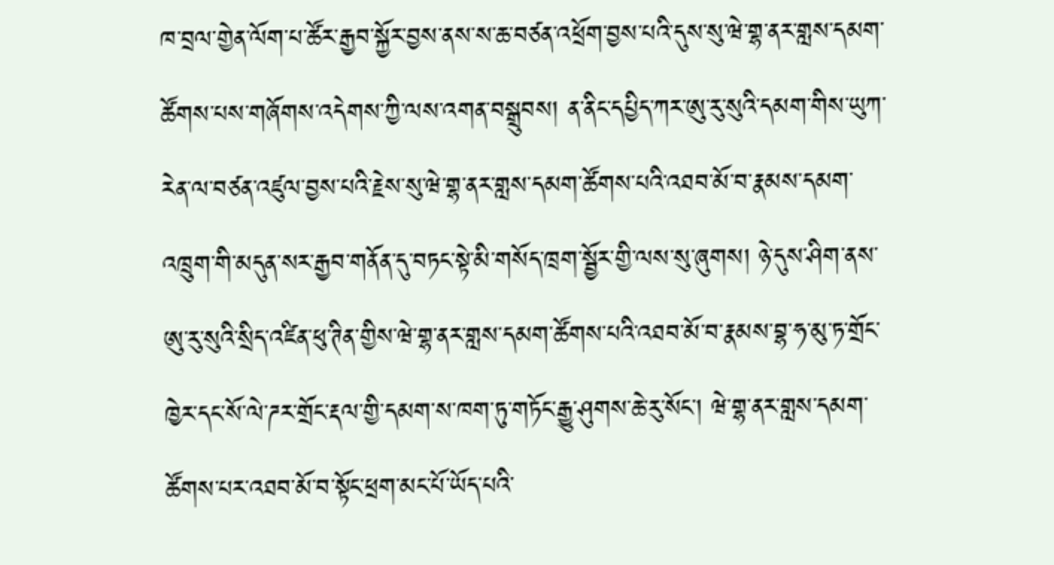ཁ་བྲལ་གྱེན་ལོག་པ་ཚོར་རྒྱབ་སྐྱོར་བྱས་ནས་ས་ཆ་བཙན་འཕྲོག་བྱས་པའི་དུས་སུ་ཝེ་གྷ་ནར་གླས་དམག་ཚོགས་པས་གཞོགས་འདེགས་ཀྱི་ལས་འགན་བསྒྲུབས། ན་ནིང་དཔྱིད་ཀར་ཨུ་རུ་སུའི་དམག་གིས་ཡུཀ་རེན་ལ་བཙན་འཛུལ་བྱས་པའི་རྗེས་སུ་ཝེ་གྷ་ནར་གླས་དམག་ཚོགས་པའི་འཐབ་མོ་བ་རྣམས་དམག་འཁྲུག་གི་མདུན་སར་རྒྱབ་གནོན་དུ་བཏང་སྟེ་མི་གསོད་ཁྲག་སྦྱོར་གྱི་ལས་སུ་ཞུགས། ཉེ་དུས་ཤིག་ནས་ཨུ་རུ་སུའི་སྲིད་འཛིན་ཕུ་ཊིན་གྱིས་ཝེ་གྷ་ནར་གླས་དམག་ཚོགས་པའི་འཐབ་མོ་བ་རྣམས་བྷ་ཧ་མུ་ཏ་གྲོང་ཁྱེར་དང་སོ་ལེ་ཌར་གྲོང་རྡལ་གྱི་དམག་ས་ཁག་ཏུ་གཏོང་རྒྱུ་ཤུགས་ཆེ་རུ་སོང་། ཝེ་གྷ་ནར་གླས་དམག་ཚོགས་པར་འཐབ་མོ་བ་སྟོང་ཕྲག་མང་པོ་ཡོད་པའི་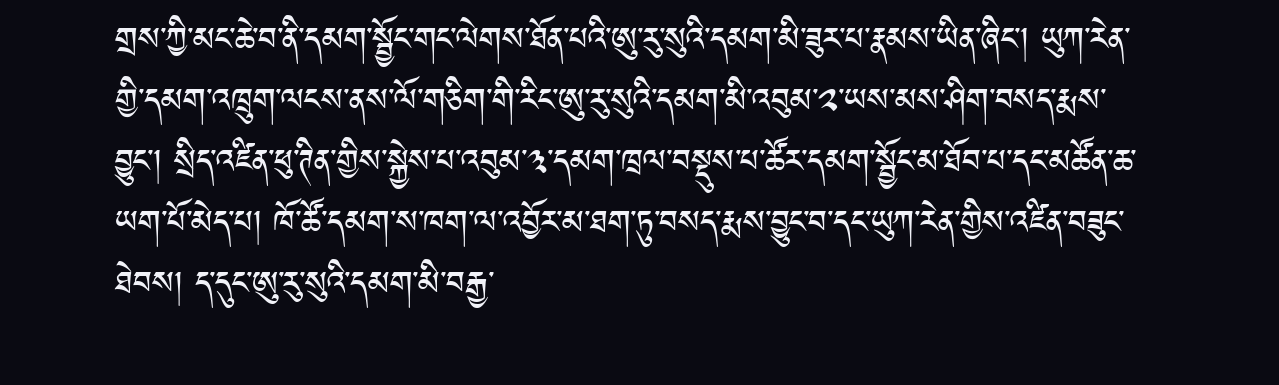གྲས་ཀྱི་མང་ཆེ་བ་ནི་དམག་སྦྱོང་གང་ལེགས་ཐོན་པའི་ཨུ་རུ་སུའི་དམག་མི་ཟུར་པ་རྣམས་ཡིན་ཞིང་། ཡུཀ་རེན་གྱི་དམག་འཁྲུག་ལངས་ནས་ལོ་གཅིག་གི་རིང་ཨུ་རུ་སུའི་དམག་མི་འབུམ་༢་ཡས་མས་ཤིག་བསད་རྨས་བྱུང་། སྲིད་འཛིན་ཕུ་ཊིན་གྱིས་སྐྱེས་པ་འབུམ་༣་དམག་ཁྲལ་བསྡུས་པ་ཚོར་དམག་སྦྱོང་མ་ཐོབ་པ་དང་མཚོན་ཆ་ཡག་པོ་མེད་པ། ཁོ་ཚོ་དམག་ས་ཁག་ལ་འབྱོར་མ་ཐག་ཏུ་བསད་རྨས་བྱུང་བ་དང་ཡུཀ་རེན་གྱིས་འཛིན་བཟུང་ཐེབས། ད་དུང་ཨུ་རུ་སུའི་དམག་མི་བརྒྱ་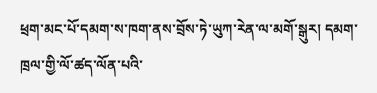ཕྲག་མང་པོ་དམག་ས་ཁག་ནས་བྲོས་ཏེ་ཡུཀ་རེན་ལ་མགོ་སྒུར། དམག་ཁྲལ་གྱི་ལོ་ཚད་ལོན་པའི་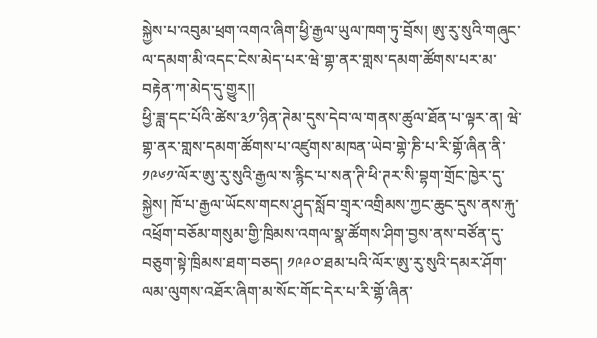སྐྱེས་པ་འབུམ་ཕྲག་འགའ་ཞིག་ཕྱི་རྒྱལ་ཡུལ་ཁག་ཏུ་བྲོས། ཨུ་རུ་སུའི་གཞུང་ལ་དམག་མི་འདང་ངེས་མེད་པར་ཝེ་གྷ་ནར་གླས་དམག་ཚོགས་པར་མ་བརྟེན་ཀ་མེད་དུ་གྱུར།།
ཕྱི་ཟླ་དང་པོའི་ཚེས་༣༡་ཉིན་ཊེམ་དུས་དེབ་ལ་གནས་ཚུལ་ཐོན་པ་ལྟར་ན། ཝེ་གྷ་ནར་གླས་དམག་ཚོགས་པ་འཛུགས་མཁན་ཡེབ་གྷེ་ཎི་པ་རི་གྷོ་ཞིན་ནི་༡༩༦༡་ལོར་ཨུ་རུ་སུའི་རྒྱལ་ས་རྙིང་པ་སན་ཊི་ཕི་ཊར་སི་བྷག་གྲོང་ཁྱེར་དུ་སྐྱེས། ཁོ་པ་རྒྱལ་ཡོངས་གངས་ཤུད་སློབ་གྲྭར་འགྲིམས་ཀྱང་ཆུང་དུས་ནས་རྐུ་འཕྲོག་བཅོམ་གསུམ་གྱི་ཁྲིམས་འགལ་སྣ་ཚོགས་ཤིག་བྱས་ནས་བཙོན་དུ་བཅུག་སྟེ་ཁྲིམས་ཐག་བཅད། ༡༩༩༠་ཐམ་པའི་ལོར་ཨུ་རུ་སུའི་དམར་ཤོག་ལམ་ལུགས་འཐོར་ཞིག་མ་སོང་གོང་དེར་པ་རི་གྷོ་ཞིན་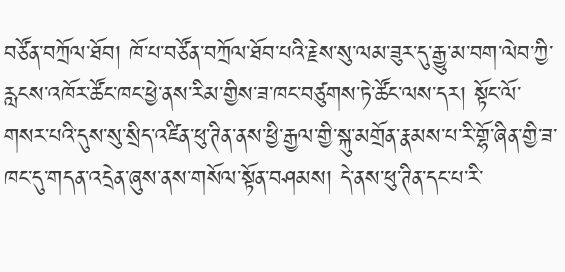བཙོན་བཀྲོལ་ཐོབ། ཁོ་པ་བཙོན་བཀྲོལ་ཐོབ་པའི་རྗེས་སུ་ལམ་ཟུར་དུ་རྒྱུ་མ་བག་ལེབ་ཀྱི་རླངས་འཁོར་ཚོང་ཁང་ཕྱེ་ནས་རིམ་གྱིས་ཟ་ཁང་བཙུགས་ཏེ་ཚོང་ལས་དར། སྟོང་ལོ་གསར་པའི་དུས་སུ་སྲིད་འཛིན་ཕུ་ཊིན་ནས་ཕྱི་རྒྱལ་གྱི་སྐུ་མགྲོན་རྣམས་པ་རི་གྷོ་ཞིན་གྱི་ཟ་ཁང་དུ་གདན་འདྲེན་ཞུས་ནས་གསོལ་སྟོན་བཤམས། དེ་ནས་ཕུ་ཊིན་དང་པ་རི་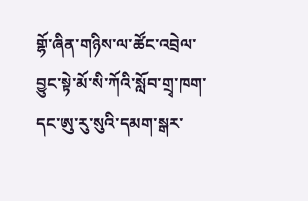གྷོ་ཞིན་གཉིས་ལ་ཚོང་འབྲེལ་བྱུང་སྟེ་མོ་སི་ཀོའི་སློབ་གྲྭ་ཁག་དང་ཨུ་རུ་སུའི་དམག་སྒར་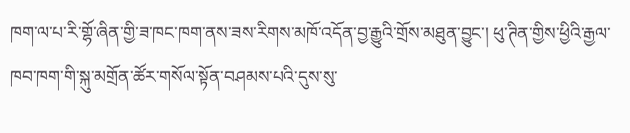ཁག་ལ་པ་རི་གྷོ་ཞིན་གྱི་ཟ་ཁང་ཁག་ནས་ཟས་རིགས་མཁོ་འདོན་བྱ་རྒྱུའི་གྲོས་མཐུན་བྱུང་། ཕུ་ཊིན་གྱིས་ཕྱིའི་རྒྱལ་ཁབ་ཁག་གི་སྐུ་མགྲོན་ཚོར་གསོལ་སྟོན་བཤམས་པའི་དུས་སུ་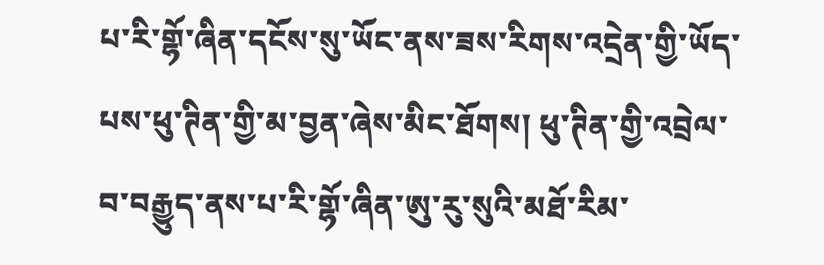པ་རི་གྷོ་ཞིན་དངོས་སུ་ཡོང་ནས་ཟས་རིགས་འདྲེན་གྱི་ཡོད་པས་ཕུ་ཊིན་གྱི་མ་བྱན་ཞེས་མིང་ཐོགས། ཕུ་ཊིན་གྱི་འབྲེལ་བ་བརྒྱུད་ནས་པ་རི་གྷོ་ཞིན་ཨུ་རུ་སུའི་མཐོ་རིམ་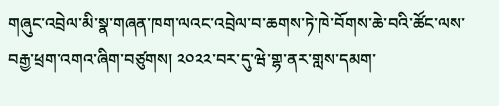གཞུང་འབྲེལ་མི་སྣ་གཞན་ཁག་ལའང་འབྲེལ་བ་ཆགས་ཏེ་ཁེ་བོགས་ཆེ་བའི་ཚོང་ལས་བརྒྱ་ཕྲག་འགའ་ཞིག་བཙུགས། ༢༠༢༢་བར་དུ་ཝེ་གྷ་ནར་གླས་དམག་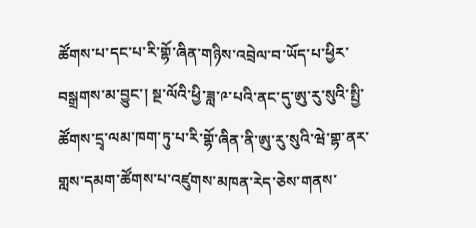ཚོགས་པ་དང་པ་རི་གྷོ་ཞིན་གཉིས་འབྲེལ་བ་ཡོད་པ་ཕྱིར་བསྒྲགས་མ་བྱུང་། སྔ་ལོའི་ཕྱི་ཟླ་༩་པའི་ནང་དུ་ཨུ་རུ་སུའི་སྤྱི་ཚོགས་དྲྭ་ལམ་ཁག་ཏུ་པ་རི་གྷོ་ཞིན་ནི་ཨུ་རུ་སུའི་ཝེ་གྷ་ནར་གླས་དམག་ཚོགས་པ་འཛུགས་མཁན་རེད་ཅེས་གནས་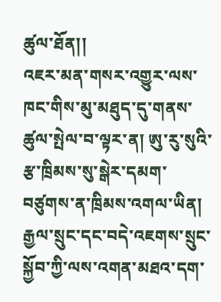ཚུལ་ཐོན།།
འཇར་མན་གསར་འགྱུར་ལས་ཁང་གིས་མུ་མཐུད་དུ་གནས་ཚུལ་སྤེལ་བ་ལྟར་ན། ཨུ་རུ་སུའི་རྩ་ཁྲིམས་སུ་སྒེར་དམག་བཙུགས་ན་ཁྲིམས་འགལ་ཡིན། རྒྱལ་སྲུང་དང་བདེ་འཇགས་སྲུང་སྐྱོབ་ཀྱི་ལས་འགན་མཐའ་དག་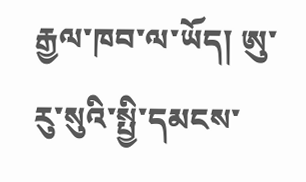རྒྱལ་ཁབ་ལ་ཡོད། ཨུ་རུ་སུའི་སྤྱི་དམངས་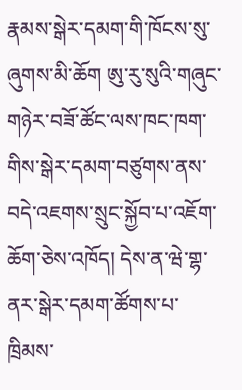རྣམས་སྒེར་དམག་གི་ཁོངས་སུ་ཞུགས་མི་ཆོག ཨུ་རུ་སུའི་གཞུང་གཉེར་བཟོ་ཚོང་ལས་ཁང་ཁག་གིས་སྒེར་དམག་བཙུགས་ནས་བདེ་འཇགས་སྲུང་སྐྱོབ་པ་འཇོག་ཆོག་ཅེས་འཁོད། དེས་ན་ཝེ་གྷ་ནར་སྒེར་དམག་ཚོགས་པ་ཁྲིམས་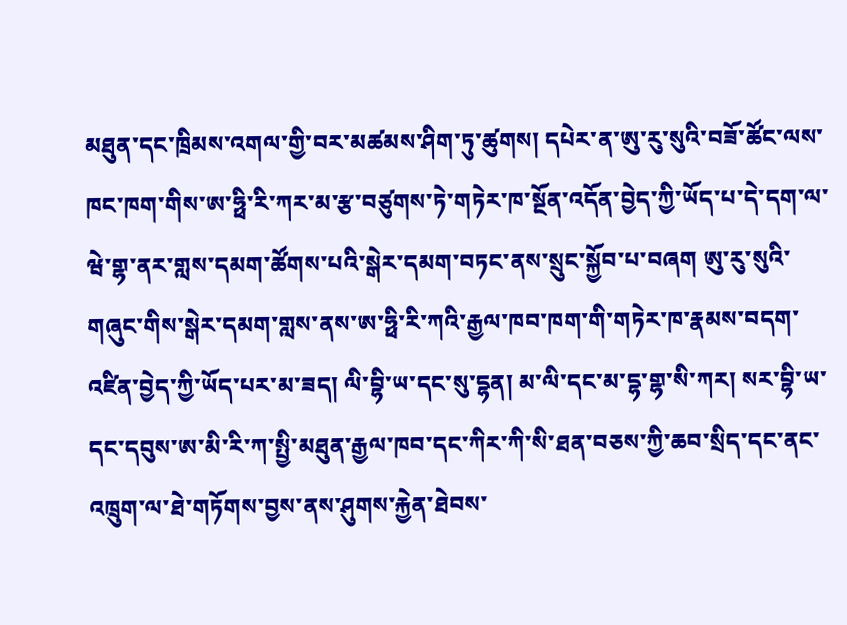མཐུན་དང་ཁྲིམས་འགལ་གྱི་བར་མཚམས་ཤིག་ཏུ་ཚུགས། དཔེར་ན་ཨུ་རུ་སུའི་བཟོ་ཚོང་ལས་ཁང་ཁག་གིས་ཨ་ཧྥི་རི་ཀར་མ་རྩ་བཙུགས་ཏེ་གཏེར་ཁ་སྔོན་འདོན་བྱེད་ཀྱི་ཡོད་པ་དེ་དག་ལ་ཝེ་གྷ་ནར་གླས་དམག་ཚོགས་པའི་སྒེར་དམག་བཏང་ནས་སྲུང་སྐྱོབ་པ་བཞག ཨུ་རུ་སུའི་གཞུང་གིས་སྒེར་དམག་གླས་ནས་ཨ་ཧྥི་རི་ཀའི་རྒྱལ་ཁབ་ཁག་གི་གཏེར་ཁ་རྣམས་བདག་འཛིན་བྱེད་ཀྱི་ཡོད་པར་མ་ཟད། ལི་བྷི་ཡ་དང་སུ་དྷན། མ་ལི་དང་མ་དྷ་གྷ་སི་ཀར། སར་བྷི་ཡ་དང་དབུས་ཨ་མི་རི་ཀ་སྤྱི་མཐུན་རྒྱལ་ཁབ་དང་ཀིར་ཀི་སི་ཐན་བཅས་ཀྱི་ཆབ་སྲིད་དང་ནང་འཁྲུག་ལ་ཐེ་གཏོགས་བྱས་ནས་ཤུགས་རྐྱེན་ཐེབས་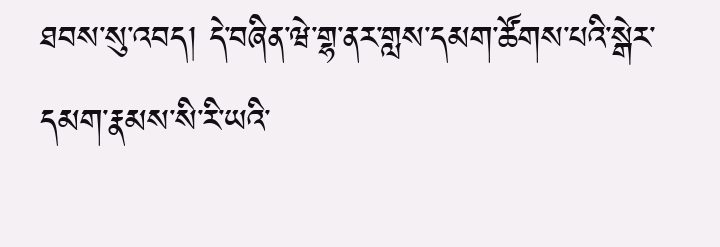ཐབས་སུ་འབད། དེ་བཞིན་ཝེ་གྷ་ནར་གླས་དམག་ཚོགས་པའི་སྒེར་དམག་རྣམས་སི་རི་ཡའི་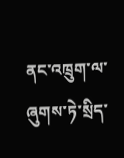ནང་འཁྲུག་ལ་ཞུགས་ཏེ་སྲིད་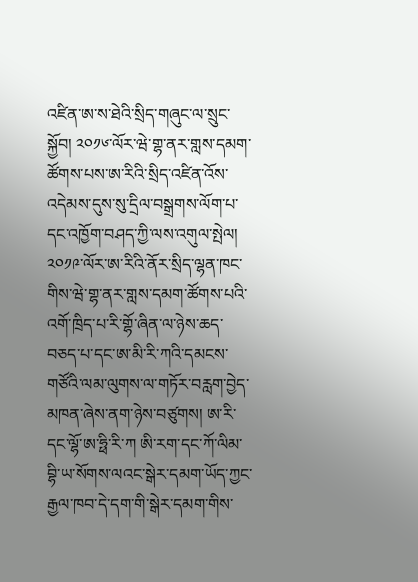འཛིན་ཨ་ས་ཐེའི་སྲིད་གཞུང་ལ་སྲུང་སྐྱོབ། ༢༠༡༦་ལོར་ཝེ་གྷ་ནར་གླས་དམག་ཚོགས་པས་ཨ་རིའི་སྲིད་འཛིན་འོས་འདེམས་དུས་སུ་དྲིལ་བསྒྲགས་ལོག་པ་དང་འཁྱོག་བཤད་ཀྱི་ལས་འགུལ་སྤེལ། ༢༠༡༩་ལོར་ཨ་རིའི་ནོར་སྲིད་ལྷན་ཁང་གིས་ཝེ་གྷ་ནར་གླས་དམག་ཚོགས་པའི་འགོ་ཁྲིད་པ་རི་གྷོ་ཞིན་ལ་ཉེས་ཆད་བཅད་པ་དང་ཨ་མི་རི་ཀའི་དམངས་གཙོའི་ལམ་ལུགས་ལ་གཏོར་བརླག་བྱེད་མཁན་ཞེས་ནག་ཉེས་བཙུགས། ཨ་རི་དང་ལྷོ་ཨ་ཧྥི་རི་ཀ ཨི་རག་དང་ཀོ་ལིམ་བྷི་ཡ་སོགས་ལའང་སྒེར་དམག་ཡོད་ཀྱང་རྒྱལ་ཁབ་དེ་དག་གི་སྒེར་དམག་གིས་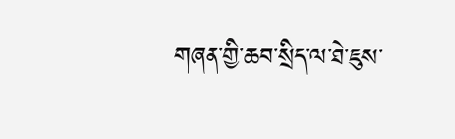གཞན་གྱི་ཆབ་སྲིད་ལ་ཐེ་ཇུས་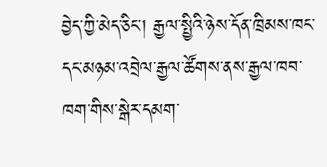བྱེད་ཀྱི་མེད་ཅིང་། རྒྱལ་སྤྱིའི་ཉེས་དོན་ཁྲིམས་ཁང་དང་མཉམ་འབྲེལ་རྒྱལ་ཚོགས་ནས་རྒྱལ་ཁབ་ཁག་གིས་སྒེར་དམག་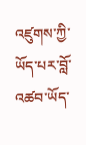འཛུགས་ཀྱི་ཡོད་པར་བློ་འཚབ་ཡོད་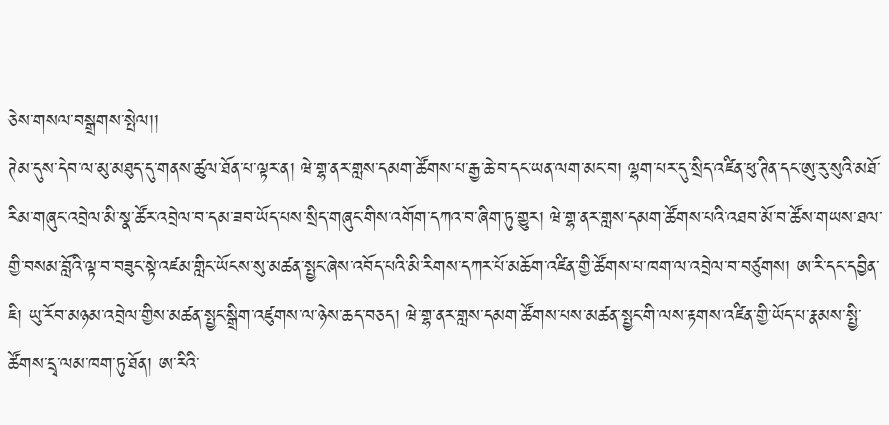ཅེས་གསལ་བསྒྲགས་སྤེལ།།
ཊེམ་དུས་དེབ་ལ་མུ་མཐུད་དུ་གནས་ཚུལ་ཐོན་པ་ལྟར་ན། ཝེ་གྷ་ནར་གླས་དམག་ཚོགས་པ་རྒྱ་ཆེ་བ་དང་ཡན་ལག་མང་བ། ལྷག་པར་དུ་སྲིད་འཛིན་ཕུ་ཊིན་དང་ཨུ་རུ་སུའི་མཐོ་རིམ་གཞུང་འབྲེལ་མི་སྣ་ཚོར་འབྲེལ་བ་དམ་ཟབ་ཡོད་པས་སྲིད་གཞུང་གིས་འགོག་དཀའ་བ་ཞིག་ཏུ་གྱུར། ཝེ་གྷ་ནར་གླས་དམག་ཚོགས་པའི་འཐབ་མོ་བ་ཚོས་གཡས་ཐལ་གྱི་བསམ་བློའི་ལྟ་བ་བཟུང་སྟེ་འཛམ་གླིང་ཡོངས་སུ་མཚན་སྤྱང་ཞེས་འབོད་པའི་མི་རིགས་དཀར་པོ་མཆོག་འཛིན་གྱི་ཚོགས་པ་ཁག་ལ་འབྲེལ་བ་བཙུགས། ཨ་རི་དང་དབྱིན་ཇི། ཡུ་རོབ་མཉམ་འབྲེལ་གྱིས་མཚན་སྤྱང་སྒྲིག་འཛུགས་ལ་ཉེས་ཆད་བཅད། ཝེ་གྷ་ནར་གླས་དམག་ཚོགས་པས་མཚན་སྤྱང་གི་ལས་རྟགས་འཛིན་གྱི་ཡོད་པ་རྣམས་སྤྱི་ཚོགས་དྲྭ་ལམ་ཁག་ཏུ་ཐོན། ཨ་རིའི་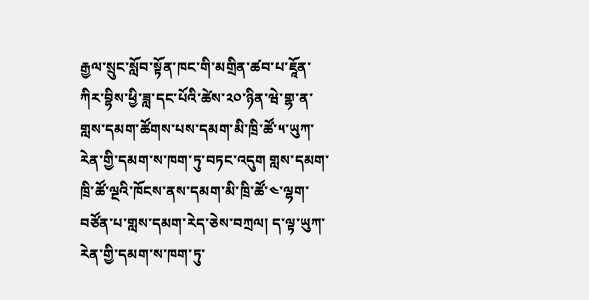རྒྱལ་སྲུང་སློབ་སྟོན་ཁང་གི་མགྲིན་ཚབ་པ་ཇཱོན་ཀིར་བྷིས་ཕྱི་ཟླ་དང་པོའི་ཚེས་༢༠་ཉིན་ཝེ་གྷ་ན་གླས་དམག་ཚོགས་པས་དམག་མི་ཁྲི་ཚོ་༥་ཡུཀ་རེན་གྱི་དམག་ས་ཁག་ཏུ་བཏང་འདུག གླས་དམག་ཁྲི་ཚོ་ལྔའི་ཁོངས་ནས་དམག་མི་ཁྲི་ཚོ་༤་ལྷག་བཙོན་པ་གླས་དམག་རེད་ཅེས་བཀྲལ། ད་ལྟ་ཡུཀ་རེན་གྱི་དམག་ས་ཁག་ཏུ་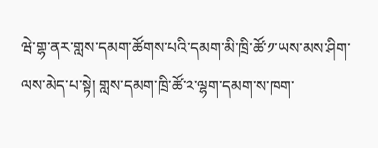ཝེ་གྷ་ནར་གླས་དམག་ཚོགས་པའི་དམག་མི་ཁྲི་ཚོ་༡་ཡས་མས་ཤིག་ལས་མེད་པ་སྟེ། གླས་དམག་ཁྲི་ཚོ་༢་ལྷག་དམག་ས་ཁག་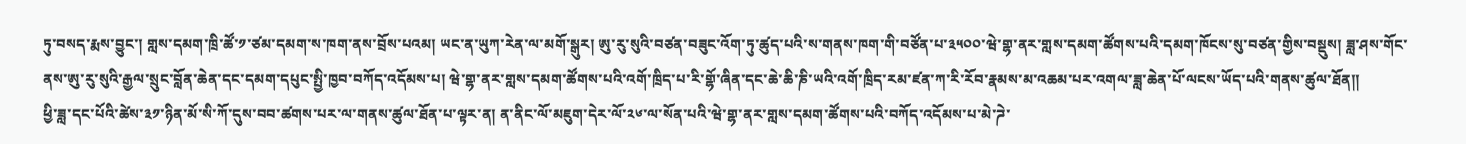ཏུ་བསད་རྨས་བྱུང་། གླས་དམག་ཁྲི་ཚོ་༡་ཙམ་དམག་ས་ཁག་ནས་བྲོས་པའམ། ཡང་ན་ཡུཀ་རེན་ལ་མགོ་སྒུར། ཨུ་རུ་སུའི་བཙན་བཟུང་འོག་ཏུ་ཚུད་པའི་ས་གནས་ཁག་གི་བཙོན་པ་༣༥༠༠་ཝེ་གྷ་ནར་གླས་དམག་ཚོགས་པའི་དམག་ཁོངས་སུ་བཙན་གྱིས་བསྡུས། ཟླ་ཤས་གོང་ནས་ཨུ་རུ་སུའི་རྒྱལ་སྲུང་བློན་ཆེན་དང་དམག་དཔུང་སྤྱི་ཁྱབ་བཀོད་འདོམས་པ། ཝེ་གྷ་ནར་གླས་དམག་ཚོགས་པའི་འགོ་ཁྲིད་པ་རི་གྷོ་ཞིན་དང་ཆེ་ཆི་ཎི་ཡའི་འགོ་ཁྲིད་རམ་ཛན་ཀ་རི་རོབ་རྣམས་མ་འཆམ་པར་འགལ་ཟླ་ཆེན་པོ་ལངས་ཡོད་པའི་གནས་ཚུལ་ཐོན།།
ཕྱི་ཟླ་དང་པོའི་ཚེས་༣༡་ཉིན་མོ་སི་ཀོ་དུས་བབ་ཚགས་པར་ལ་གནས་ཚུལ་ཐོན་པ་ལྟར་ན། ན་ནིང་ལོ་མཇུག་དེར་ལོ་༢༦་ལ་སོན་པའི་ཝེ་གྷ་ནར་གླས་དམག་ཚོགས་པའི་བཀོད་འདོམས་པ་མེ་ཌེ་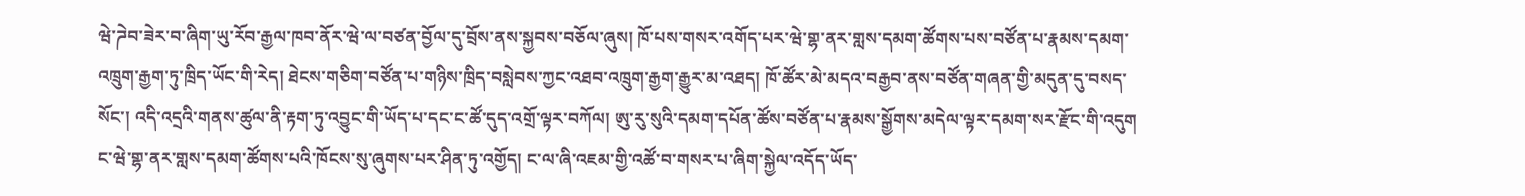ཝེ་ཌེབ་ཟེར་བ་ཞིག་ཡུ་རོབ་རྒྱལ་ཁབ་ནོར་ཝེ་ལ་བཙན་བྱོལ་དུ་བྲོས་ནས་སྐྱབས་བཅོལ་ཞུས། ཁོ་པས་གསར་འགོད་པར་ཝེ་གྷ་ནར་གླས་དམག་ཚོགས་པས་བཙོན་པ་རྣམས་དམག་འཁྲུག་རྒྱག་ཏུ་ཁྲིད་ཡོང་གི་རེད། ཐེངས་གཅིག་བཙོན་པ་གཉིས་ཁྲིད་བསླེབས་ཀྱང་འཐབ་འཁྲུག་རྒྱག་རྒྱུར་མ་འཐད། ཁོ་ཚོར་མེ་མདའ་བརྒྱབ་ནས་བཙོན་གཞན་གྱི་མདུན་དུ་བསད་སོང་། འདི་འདྲའི་གནས་ཚུལ་ནི་རྟག་ཏུ་འབྱུང་གི་ཡོད་པ་དང་ང་ཚོ་དུད་འགྲོ་ལྟར་བཀོལ། ཨུ་རུ་སུའི་དམག་དཔོན་ཚོས་བཙོན་པ་རྣམས་སྒྱོགས་མདེལ་ལྟར་དམག་སར་རྫོང་གི་འདུག ང་ཝེ་གྷ་ནར་གླས་དམག་ཚོགས་པའི་ཁོངས་སུ་ཞུགས་པར་ཤིན་ཏུ་འགྱོད། ང་ལ་ཞི་འཇམ་གྱི་འཚོ་བ་གསར་པ་ཞིག་སྐྱེལ་འདོད་ཡོད་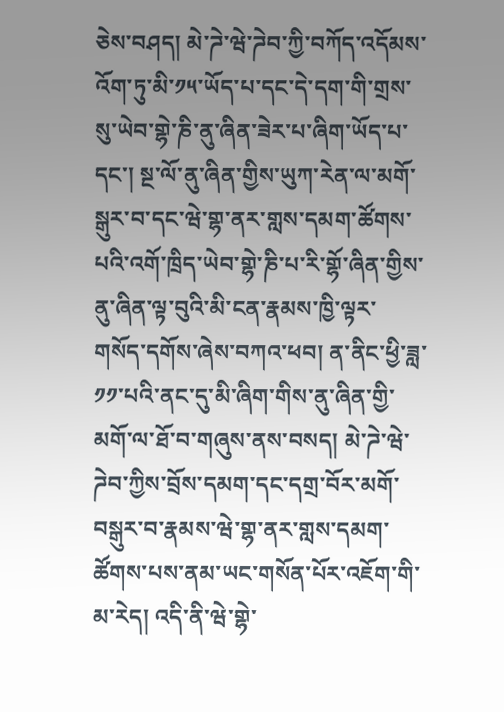ཅེས་བཤད། མེ་ཌེ་ཝེ་ཌེབ་ཀྱི་བཀོད་འདོམས་འོག་ཏུ་མི་༡༥་ཡོད་པ་དང་དེ་དག་གི་གྲས་སུ་ཡེབ་གྷེ་ཎི་ནུ་ཞིན་ཟེར་པ་ཞིག་ཡོད་པ་དང་། སྔ་ལོ་ནུ་ཞིན་གྱིས་ཡུཀ་རེན་ལ་མགོ་སྒུར་བ་དང་ཝེ་གྷ་ནར་གླས་དམག་ཚོགས་པའི་འགོ་ཁྲིད་ཡེབ་གྷེ་ཎི་པ་རི་གྷོ་ཞིན་གྱིས་ནུ་ཞིན་ལྟ་བུའི་མི་ངན་རྣམས་ཁྱི་ལྟར་གསོད་དགོས་ཞེས་བཀའ་ཕབ། ན་ནིང་ཕྱི་ཟླ་༡༡་པའི་ནང་དུ་མི་ཞིག་གིས་ནུ་ཞིན་གྱི་མགོ་ལ་ཐོ་བ་གཞུས་ནས་བསད། མེ་ཌེ་ཝེ་ཌེབ་ཀྱིས་བྲོས་དམག་དང་དགྲ་བོར་མགོ་བསྒུར་བ་རྣམས་ཝེ་གྷ་ནར་གླས་དམག་ཚོགས་པས་ནམ་ཡང་གསོན་པོར་འཇོག་གི་མ་རེད། འདི་ནི་ཝེ་གྷེ་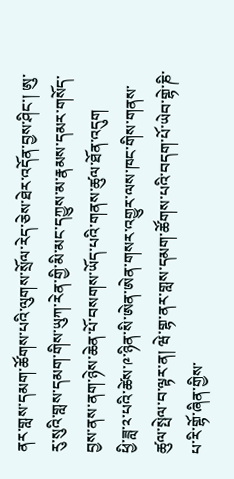ནར་གླས་དམག་ཚོགས་པའི་ལུགས་སྲོལ་རེད་ཅེས་ཐེར་འདོན་བྱས་ཤིང་། ཨུ་རུ་སུའི་གླས་དམག་གིས་ཡུཀ་རེན་གྱི་མི་མང་དཀྱུས་མ་རྣམས་དམར་གསོད་བྱས་ནས་ནག་ཉེས་ཆེན་པོ་བསགས་ཡོད་པའི་གནས་ཚུལ་ཐོན་འདུག
ཕྱི་ཟླ་༢་པའི་ཚེས་༩་ཉིན་སི་ཨེན་ཨེན་གསར་འགྱུར་ལས་ཁང་གིས་གནས་ཚུལ་སྤེལ་བ་ལྟར་ན། ཝེ་གྷ་ནར་གླས་དམག་ཚོགས་པའི་བདག་པོ་ཡེབ་གྷེ་ཎི་པ་རི་གྷོ་ཞིན་གྱིས་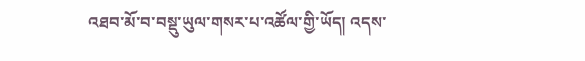འཐབ་མོ་བ་བསྡུ་ཡུལ་གསར་པ་འཚོལ་གྱི་ཡོད། འདས་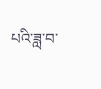པའི་ཟླ་བ་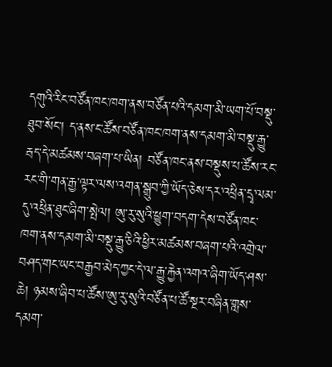དགུའི་རིང་བཙོན་ཁང་ཁག་ནས་བཙོན་པའི་དམག་མི་ཡག་པོ་བསྡུ་ཐུབ་སོང་། ད་ནས་ང་ཚོས་བཙོན་ཁང་ཁག་ནས་དམག་མི་བསྡུ་རྒྱུ་རྦད་དེ་མཚམས་བཞག་པ་ཡིན། བཙོན་ཁང་ནས་བསྡུས་པ་ཚོས་རང་རང་གི་གན་རྒྱ་ལྟར་ལས་འགན་སྒྲུབ་ཀྱི་ཡོད་ཅེས་དར་འཕྲིན་དྲྭ་ལམ་དུ་འཕྲིན་ཐུང་ཞིག་སྤེལ། ཨུ་རུ་སུའི་ཕྱུག་བདག་དེས་བཙོན་ཁང་ཁག་ནས་དམག་མི་བསྡུ་རྒྱུ་ཅིའི་ཕྱིར་མཚམས་བཞག་པའི་འགྲེལ་བཤད་གང་ཡང་བརྒྱབ་མེད་ཀྱང་དེ་ལ་རྒྱུ་རྐྱེན་འགའ་ཞིག་ཡོད་ཤས་ཆེ། ཉམས་ཞིབ་པ་ཚོས་ཨུ་རུ་སུའི་བཙོན་པ་ཚོ་སྔར་བཞིན་གླས་དམག་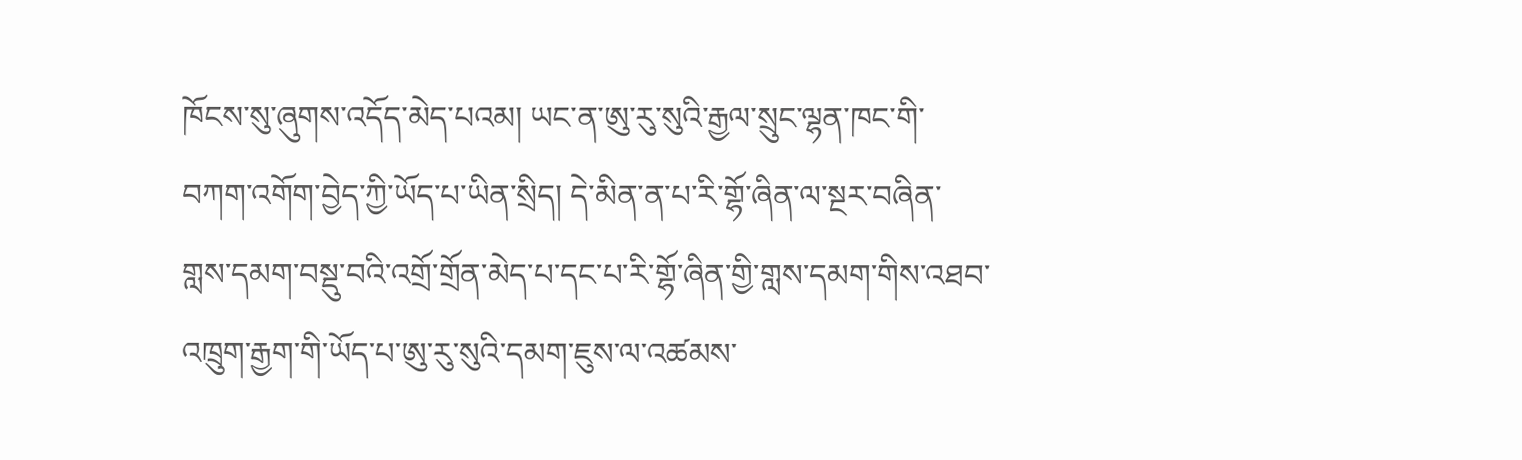ཁོངས་སུ་ཞུགས་འདོད་མེད་པའམ། ཡང་ན་ཨུ་རུ་སུའི་རྒྱལ་སྲུང་ལྷན་ཁང་གི་བཀག་འགོག་བྱེད་ཀྱི་ཡོད་པ་ཡིན་སྲིད། དེ་མིན་ན་པ་རི་གྷོ་ཞིན་ལ་སྔར་བཞིན་གླས་དམག་བསྡུ་བའི་འགྲོ་གྲོན་མེད་པ་དང་པ་རི་གྷོ་ཞིན་གྱི་གླས་དམག་གིས་འཐབ་འཁྲུག་རྒྱག་གི་ཡོད་པ་ཨུ་རུ་སུའི་དམག་ཇུས་ལ་འཚམས་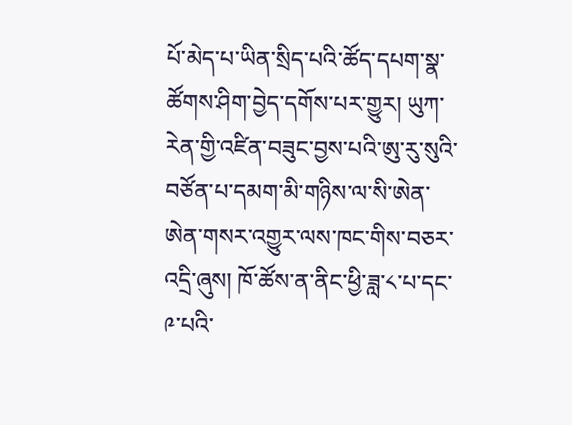པོ་མེད་པ་ཡིན་སྲིད་པའི་ཚོད་དཔག་སྣ་ཚོགས་ཤིག་བྱེད་དགོས་པར་གྱུར། ཡུཀ་རེན་གྱི་འཛིན་བཟུང་བྱས་པའི་ཨུ་རུ་སུའི་བཙོན་པ་དམག་མི་གཉིས་ལ་སི་ཨེན་ཨེན་གསར་འགྱུར་ལས་ཁང་གིས་བཅར་འདྲི་ཞུས། ཁོ་ཚོས་ན་ནིང་ཕྱི་ཟླ་༨་པ་དང་༩་པའི་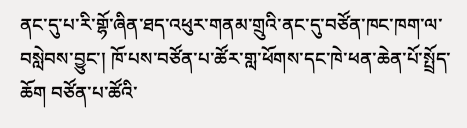ནང་དུ་པ་རི་གྷོ་ཞིན་ཐད་འཕུར་གནམ་གྲུའི་ནང་དུ་བཙོན་ཁང་ཁག་ལ་བསླེབས་བྱུང་། ཁོ་པས་བཙོན་པ་ཚོར་གླ་ཕོགས་དང་ཁེ་ཕན་ཆེན་པོ་སྤྲོད་ཆོག བཙོན་པ་ཚོའི་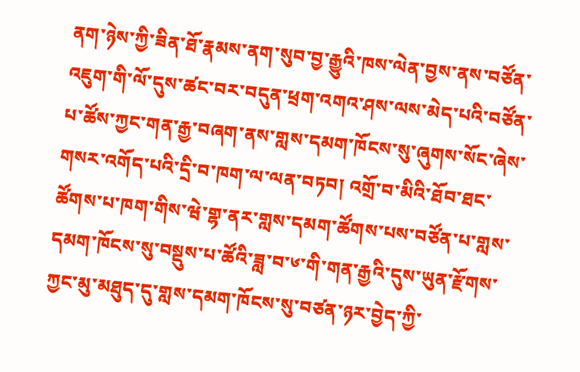ནག་ཉེས་ཀྱི་ཟིན་ཐོ་རྣམས་ནག་སུབ་བྱ་རྒྱུའི་ཁས་ལེན་བྱས་ནས་བཙོན་འཇུག་གི་ལོ་དུས་ཚང་བར་བདུན་ཕྲག་འགའ་ཤས་ལས་མེད་པའི་བཙོན་པ་ཚོས་ཀྱང་གན་རྒྱ་བཞག་ནས་གླས་དམག་ཁོངས་སུ་ཞུགས་སོང་ཞེས་གསར་འགོད་པའི་དྲི་བ་ཁག་ལ་ལན་བཏབ། འགྲོ་བ་མིའི་ཐོབ་ཐང་ཚོགས་པ་ཁག་གིས་ཝེ་གྷ་ནར་གླས་དམག་ཚོགས་པས་བཙོན་པ་གླས་དམག་ཁོངས་སུ་བསྡུས་པ་ཚོའི་ཟླ་བ་༦་གི་གན་རྒྱའི་དུས་ཡུན་རྫོགས་ཀྱང་མུ་མཐུད་དུ་གླས་དམག་ཁོངས་སུ་བཙན་ཉར་བྱེད་ཀྱི་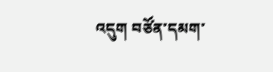འདུག བཙོན་དམག་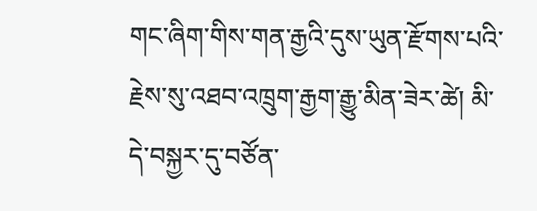གང་ཞིག་གིས་གན་རྒྱའི་དུས་ཡུན་རྫོགས་པའི་རྗེས་སུ་འཐབ་འཁྲུག་རྒྱག་རྒྱུ་མིན་ཟེར་ཚེ། མི་དེ་བསྐྱར་དུ་བཙོན་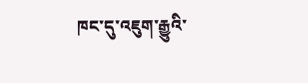ཁང་དུ་འཇུག་རྒྱུའི་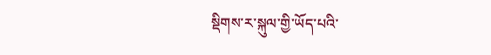སྡིགས་ར་སྐུལ་གྱི་ཡོད་པའི་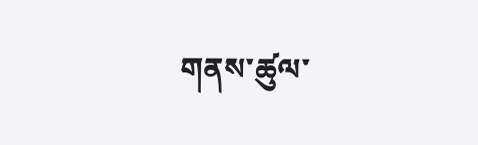གནས་ཚུལ་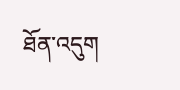ཐོན་འདུག